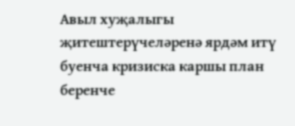Авыл хуҗалыгы җитештерүчеләренә ярдәм итү буенча кризиска каршы план беренче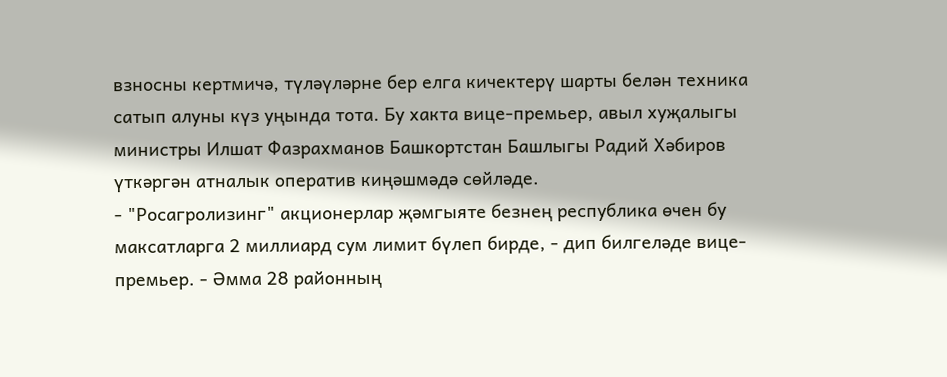взносны кертмичә, түләүләрне бер елга кичектерү шарты белән техника сатып алуны күз уңында тота. Бу хакта вице-премьер, авыл хуҗалыгы министры Илшат Фазрахманов Башкортстан Башлыгы Радий Хәбиров үткәргән атналык оператив киңәшмәдә сөйләде.
- "Росагролизинг" акционерлар җәмгыяте безнең республика өчен бу максатларга 2 миллиард сум лимит бүлеп бирде, - дип билгеләде вице-премьер. - Әмма 28 районның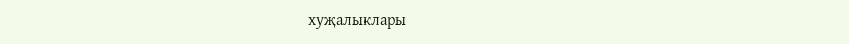хуҗалыклары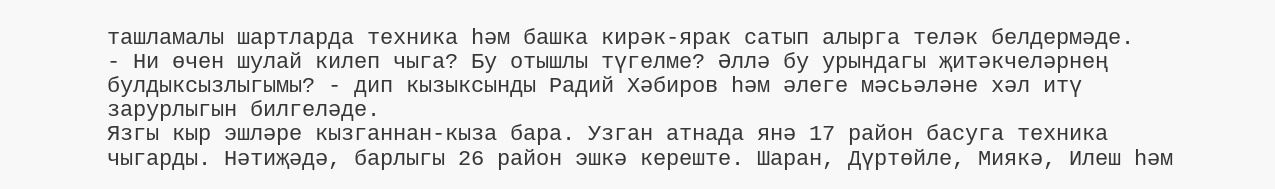ташламалы шартларда техника һәм башка кирәк-ярак сатып алырга теләк белдермәде.
- Ни өчен шулай килеп чыга? Бу отышлы түгелме? Әллә бу урындагы җитәкчеләрнең булдыксызлыгымы? - дип кызыксынды Радий Хәбиров һәм әлеге мәсьәләне хәл итү зарурлыгын билгеләде.
Язгы кыр эшләре кызганнан-кыза бара. Узган атнада янә 17 район басуга техника чыгарды. Нәтиҗәдә, барлыгы 26 район эшкә кереште. Шаран, Дүртөйле, Миякә, Илеш һәм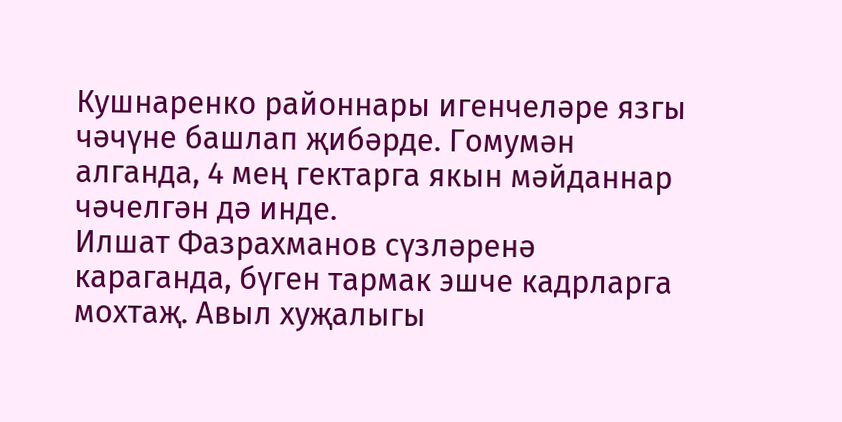Кушнаренко районнары игенчеләре язгы чәчүне башлап җибәрде. Гомумән алганда, 4 мең гектарга якын мәйданнар чәчелгән дә инде.
Илшат Фазрахманов сүзләренә караганда, бүген тармак эшче кадрларга мохтаҗ. Авыл хуҗалыгы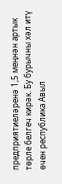предприятиеләренә 1,5 меңнән артык төрле белгеч кирәк. Бу бурычны хәл итү өчен республика Авыл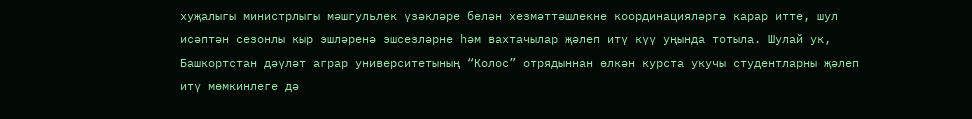хуҗалыгы министрлыгы мәшгульлек үзәкләре белән хезмәттәшлекне координацияләргә карар итте, шул исәптән сезонлы кыр эшләренә эшсезләрне һәм вахтачылар җәлеп итү күү уңында тотыла. Шулай ук, Башкортстан дәүләт аграр университетының “Колос” отрядыннан өлкән курста укучы студентларны җәлеп итү мөмкинлеге дә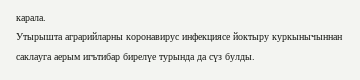карала.
Утырышта аграрийларны коронавирус инфекциясе йоктыру куркынычыннан саклауга аерым игътибар бирелүе турында да сүз булды.